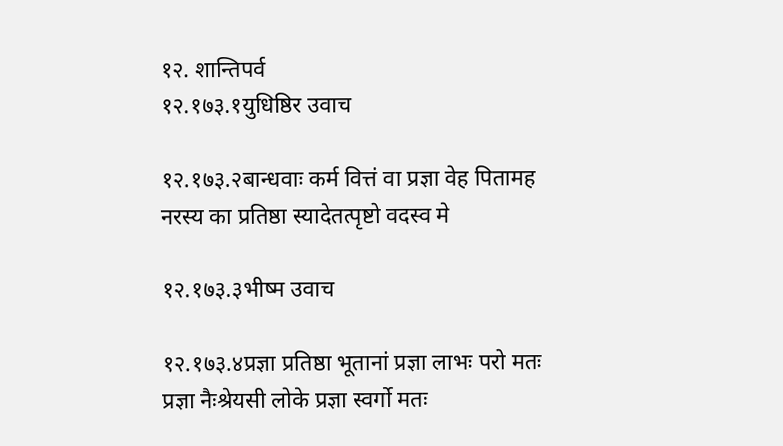१२. शान्तिपर्व
१२.१७३.१युधिष्ठिर उवाच

१२.१७३.२बान्धवाः कर्म वित्तं वा प्रज्ञा वेह पितामह
नरस्य का प्रतिष्ठा स्यादेतत्पृष्टो वदस्व मे

१२.१७३.३भीष्म उवाच

१२.१७३.४प्रज्ञा प्रतिष्ठा भूतानां प्रज्ञा लाभः परो मतः
प्रज्ञा नैःश्रेयसी लोके प्रज्ञा स्वर्गो मतः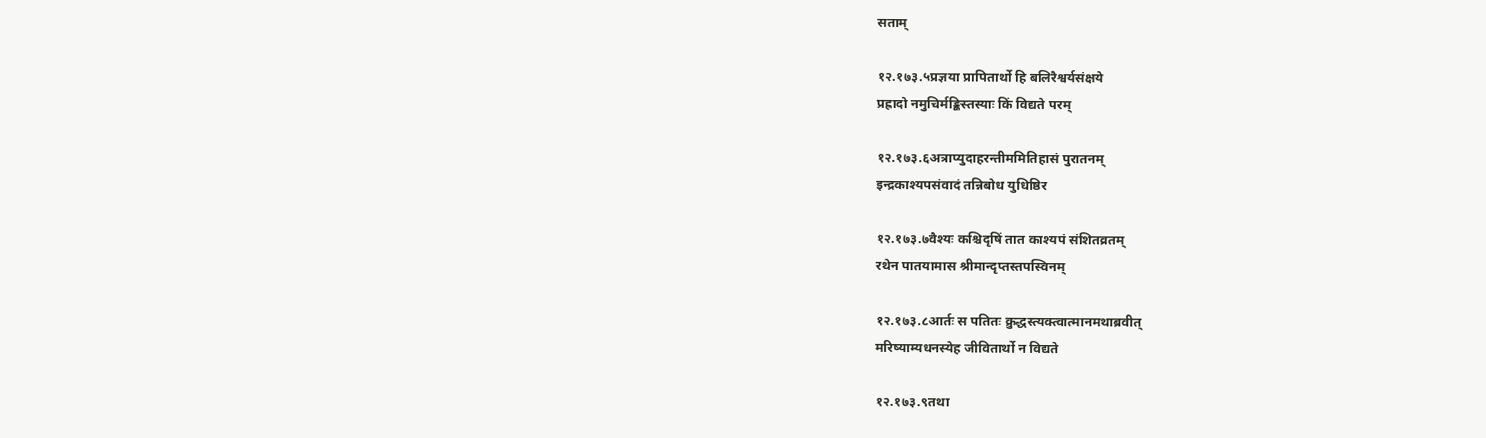सताम्

१२.१७३.५प्रज्ञया प्रापितार्थो हि बलिरैश्वर्यसंक्षये
प्रह्रादो नमुचिर्मङ्किस्तस्याः किं विद्यते परम्

१२.१७३.६अत्राप्युदाहरन्तीममितिहासं पुरातनम्
इन्द्रकाश्यपसंवादं तन्निबोध युधिष्ठिर

१२.१७३.७वैश्यः कश्चिदृषिं तात काश्यपं संशितव्रतम्
रथेन पातयामास श्रीमान्दृप्तस्तपस्विनम्

१२.१७३.८आर्तः स पतितः क्रुद्धस्त्यक्त्वात्मानमथाब्रवीत्
मरिष्याम्यधनस्येह जीवितार्थो न विद्यते

१२.१७३.९तथा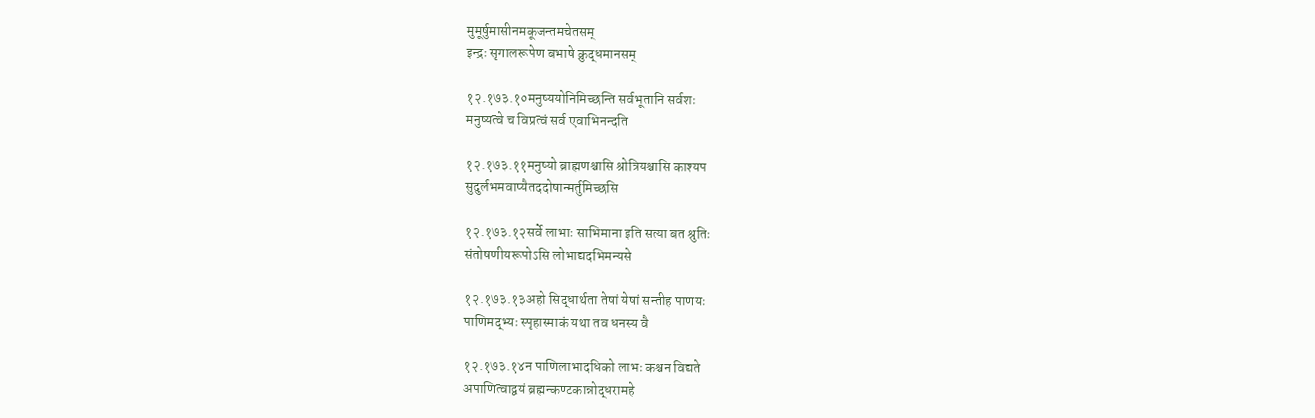मुमूर्षुमासीनमकूजन्तमचेतसम्
इन्द्रः सृगालरूपेण बभाषे क्रुद्धमानसम्

१२.१७३.१०मनुष्ययोनिमिच्छन्ति सर्वभूतानि सर्वशः
मनुष्यत्वे च विप्रत्वं सर्व एवाभिनन्दति

१२.१७३.११मनुष्यो ब्राह्मणश्चासि श्रोत्रियश्चासि काश्यप
सुदुर्लभमवाप्यैतददोषान्मर्तुमिच्छसि

१२.१७३.१२सर्वे लाभाः साभिमाना इति सत्या बत श्रुतिः
संतोषणीयरूपोऽसि लोभाद्यदभिमन्यसे

१२.१७३.१३अहो सिद्धार्थता तेषां येषां सन्तीह पाणयः
पाणिमद्भ्यः स्पृहास्माकं यथा तव धनस्य वै

१२.१७३.१४न पाणिलाभादधिको लाभः कश्चन विद्यते
अपाणित्वाद्वयं ब्रह्मन्कण्टकान्नोद्धरामहे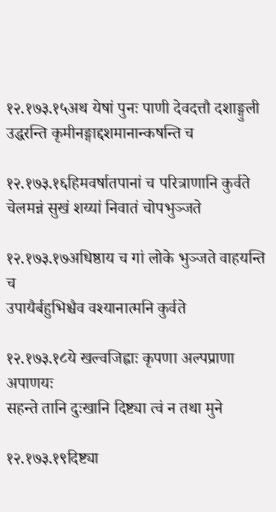१२.१७३.१५अथ येषां पुनः पाणी देवदत्तौ दशाङ्गुली
उद्धरन्ति कृमीनङ्गाद्दशमानान्कषन्ति च

१२.१७३.१६हिमवर्षातपानां च परित्राणानि कुर्वते
चेलमन्नं सुखं शय्यां निवातं चोपभुञ्जते

१२.१७३.१७अधिष्ठाय च गां लोके भुञ्जते वाहयन्ति च
उपायैर्बहुभिश्चैव वश्यानात्मनि कुर्वते

१२.१७३.१८ये खल्वजिह्वाः कृपणा अल्पप्राणा अपाणयः
सहन्ते तानि दुःखानि दिष्ट्या त्वं न तथा मुने

१२.१७३.१९दिष्ट्या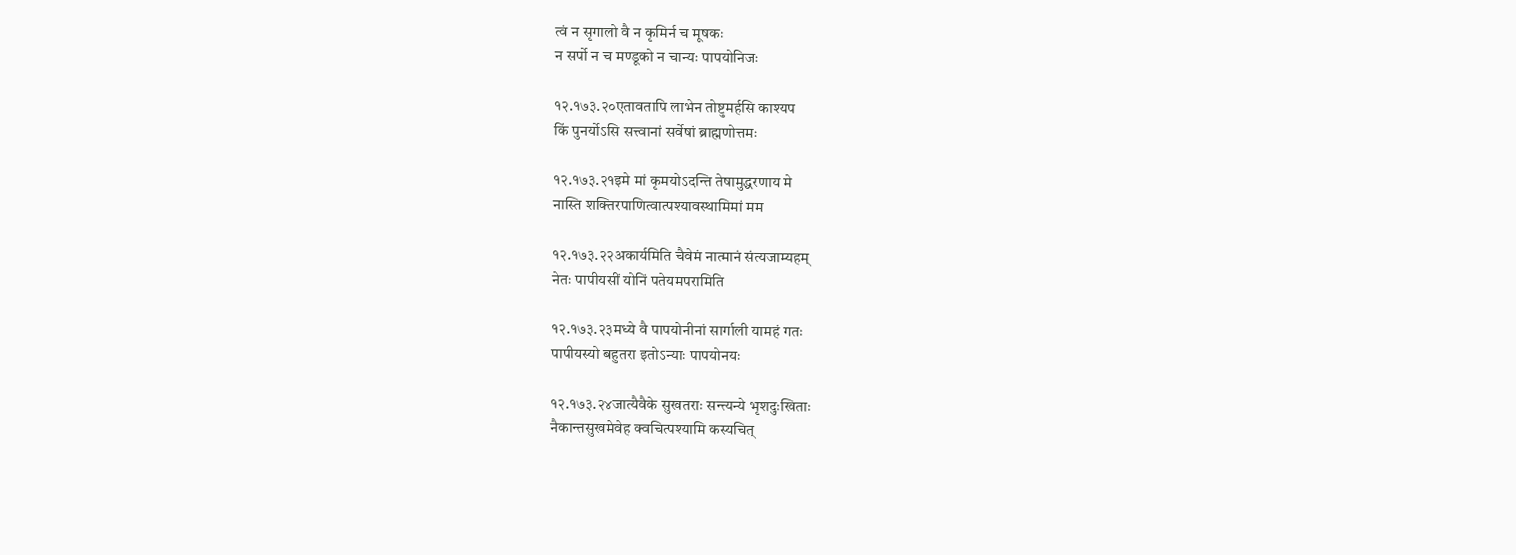त्वं न सृगालो वै न कृमिर्न च मूषकः
न सर्पो न च मण्डूको न चान्यः पापयोनिजः

१२.१७३.२०एतावतापि लाभेन तोष्टुमर्हसि काश्यप
किं पुनर्योऽसि सत्त्वानां सर्वेषां ब्राह्मणोत्तमः

१२.१७३.२१इमे मां कृमयोऽदन्ति तेषामुद्धरणाय मे
नास्ति शक्तिरपाणित्वात्पश्यावस्थामिमां मम

१२.१७३.२२अकार्यमिति चैवेमं नात्मानं संत्यजाम्यहम्
नेतः पापीयसीं योनिं पतेयमपरामिति

१२.१७३.२३मध्ये वै पापयोनीनां सार्गाली यामहं गतः
पापीयस्यो बहुतरा इतोऽन्याः पापयोनयः

१२.१७३.२४जात्यैवैके सुखतराः सन्त्यन्ये भृशदुःखिताः
नैकान्तसुखमेवेह क्वचित्पश्यामि कस्यचित्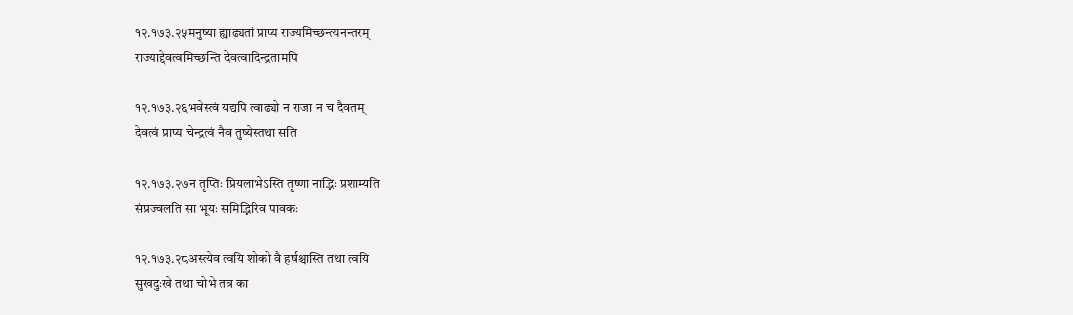१२.१७३.२५मनुष्या ह्याढ्यतां प्राप्य राज्यमिच्छन्त्यनन्तरम्
राज्याद्देवत्वमिच्छन्ति देवत्वादिन्द्रतामपि

१२.१७३.२६भवेस्त्वं यद्यपि त्वाढ्यो न राजा न च दैवतम्
देवत्वं प्राप्य चेन्द्रत्वं नैव तुष्येस्तथा सति

१२.१७३.२७न तृप्तिः प्रियलाभेऽस्ति तृष्णा नाद्भिः प्रशाम्यति
संप्रज्वलति सा भूयः समिद्भिरिव पावकः

१२.१७३.२८अस्त्येव त्वयि शोको वै हर्षश्चास्ति तथा त्वयि
सुखदुःखे तथा चोभे तत्र का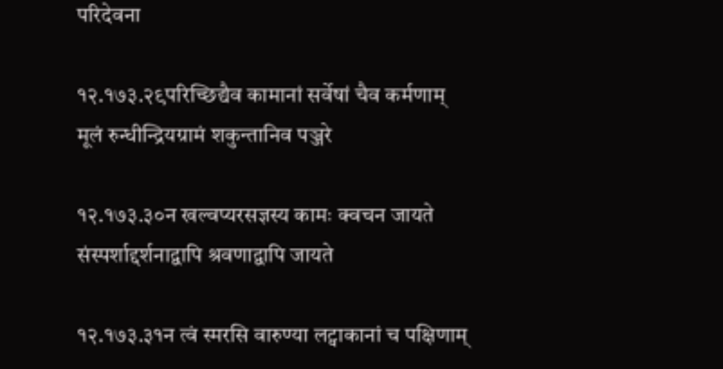परिदेवना

१२.१७३.२९परिच्छिद्यैव कामानां सर्वेषां चैव कर्मणाम्
मूलं रुन्धीन्द्रियग्रामं शकुन्तानिव पञ्जरे

१२.१७३.३०न खल्वप्यरसज्ञस्य कामः क्वचन जायते
संस्पर्शाद्दर्शनाद्वापि श्रवणाद्वापि जायते

१२.१७३.३१न त्वं स्मरसि वारुण्या लट्वाकानां च पक्षिणाम्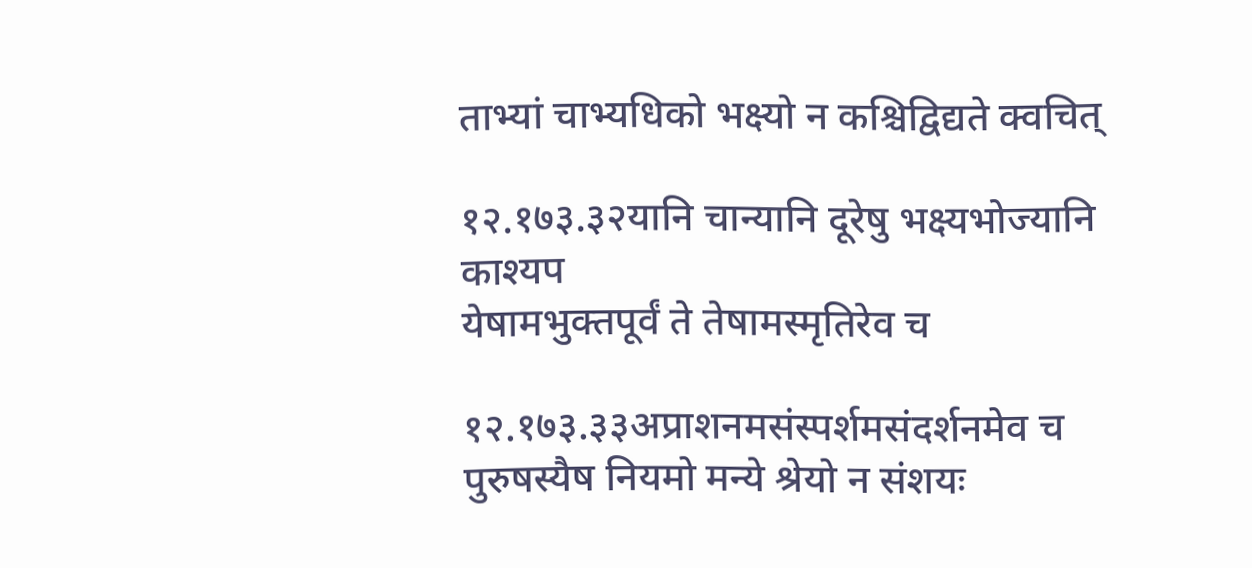ताभ्यां चाभ्यधिको भक्ष्यो न कश्चिद्विद्यते क्वचित्

१२.१७३.३२यानि चान्यानि दूरेषु भक्ष्यभोज्यानि काश्यप
येषामभुक्तपूर्वं ते तेषामस्मृतिरेव च

१२.१७३.३३अप्राशनमसंस्पर्शमसंदर्शनमेव च
पुरुषस्यैष नियमो मन्ये श्रेयो न संशयः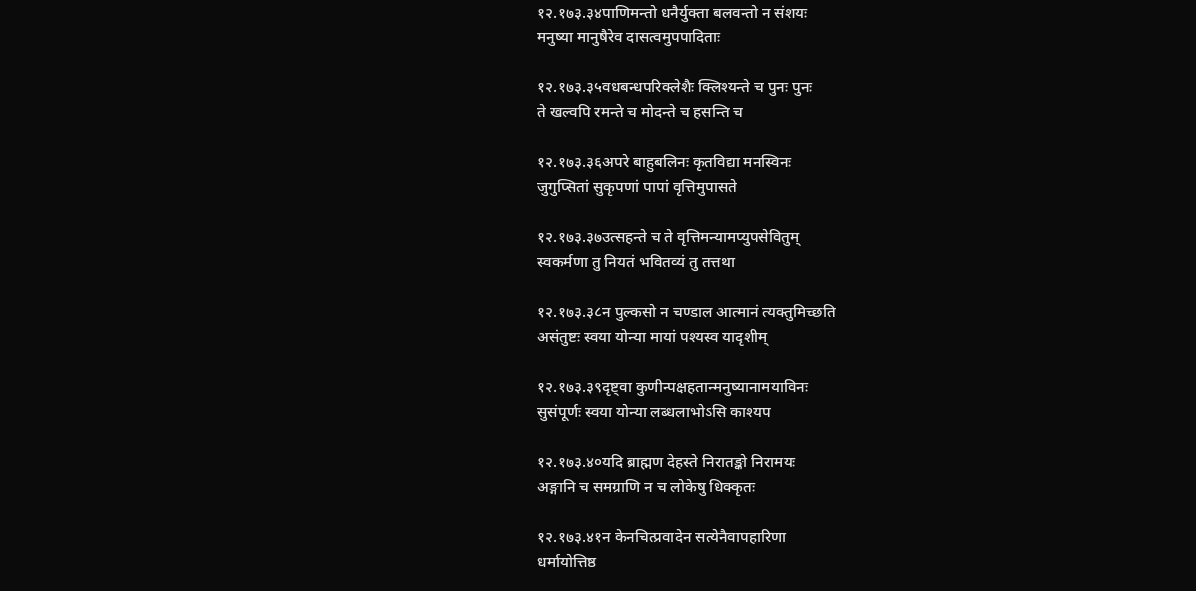१२.१७३.३४पाणिमन्तो धनैर्युक्ता बलवन्तो न संशयः
मनुष्या मानुषैरेव दासत्वमुपपादिताः

१२.१७३.३५वधबन्धपरिक्लेशैः क्लिश्यन्ते च पुनः पुनः
ते खल्वपि रमन्ते च मोदन्ते च हसन्ति च

१२.१७३.३६अपरे बाहुबलिनः कृतविद्या मनस्विनः
जुगुप्सितां सुकृपणां पापां वृत्तिमुपासते

१२.१७३.३७उत्सहन्ते च ते वृत्तिमन्यामप्युपसेवितुम्
स्वकर्मणा तु नियतं भवितव्यं तु तत्तथा

१२.१७३.३८न पुल्कसो न चण्डाल आत्मानं त्यक्तुमिच्छति
असंतुष्टः स्वया योन्या मायां पश्यस्व यादृशीम्

१२.१७३.३९दृष्ट्वा कुणीन्पक्षहतान्मनुष्यानामयाविनः
सुसंपूर्णः स्वया योन्या लब्धलाभोऽसि काश्यप

१२.१७३.४०यदि ब्राह्मण देहस्ते निरातङ्को निरामयः
अङ्गानि च समग्राणि न च लोकेषु धिक्कृतः

१२.१७३.४१न केनचित्प्रवादेन सत्येनैवापहारिणा
धर्मायोत्तिष्ठ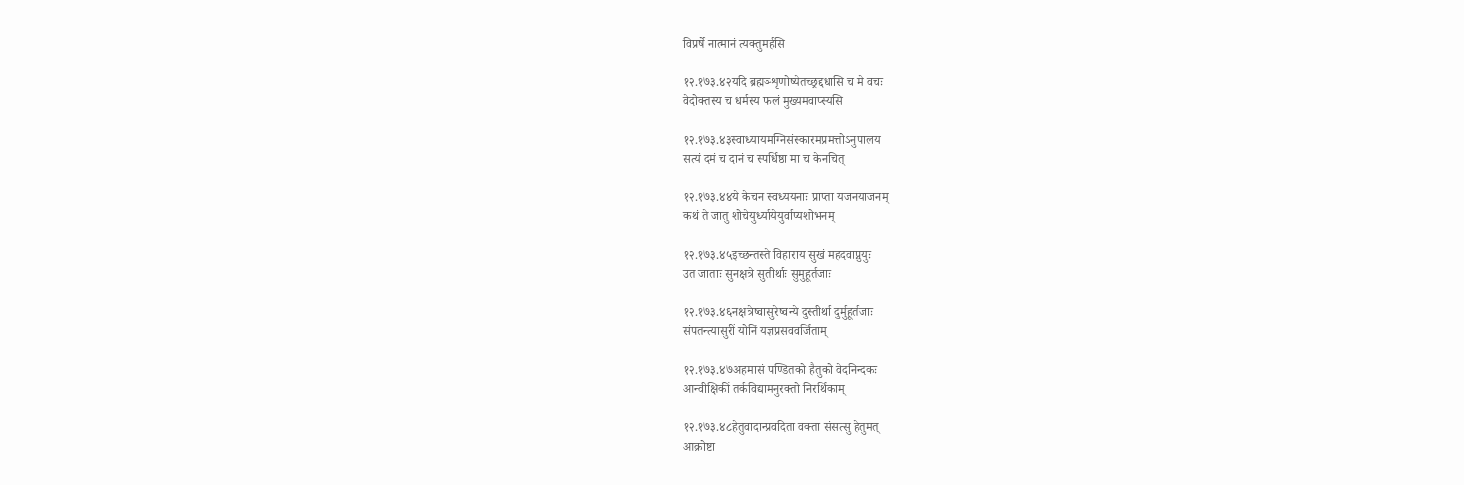विप्रर्षे नात्मानं त्यक्तुमर्हसि

१२.१७३.४२यदि ब्रह्मञ्शृणोष्येतच्छ्रद्दधासि च मे वचः
वेदोक्तस्य च धर्मस्य फलं मुख्यमवाप्स्यसि

१२.१७३.४३स्वाध्यायमग्निसंस्कारमप्रमत्तोऽनुपालय
सत्यं दमं च दानं च स्पर्धिष्ठा मा च केनचित्

१२.१७३.४४ये केचन स्वध्ययनाः प्राप्ता यजनयाजनम्
कथं ते जातु शोचेयुर्ध्यायेयुर्वाप्यशोभनम्

१२.१७३.४५इच्छन्तस्ते विहाराय सुखं महदवाप्नुयुः
उत जाताः सुनक्षत्रे सुतीर्थाः सुमुहूर्तजाः

१२.१७३.४६नक्षत्रेष्वासुरेष्वन्ये दुस्तीर्था दुर्मुहूर्तजाः
संपतन्त्यासुरीं योनिं यज्ञप्रसववर्जिताम्

१२.१७३.४७अहमासं पण्डितको हैतुको वेदनिन्दकः
आन्वीक्षिकीं तर्कविद्यामनुरक्तो निरर्थिकाम्

१२.१७३.४८हेतुवादान्प्रवदिता वक्ता संसत्सु हेतुमत्
आक्रोष्टा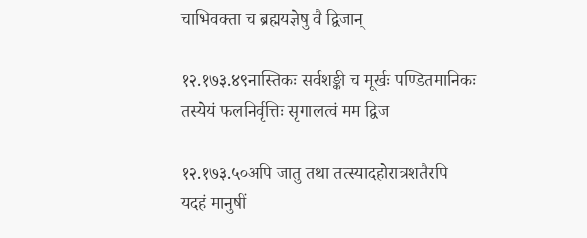चाभिवक्ता च ब्रह्मयज्ञेषु वै द्विजान्

१२.१७३.४९नास्तिकः सर्वशङ्की च मूर्खः पण्डितमानिकः
तस्येयं फलनिर्वृत्तिः सृगालत्वं मम द्विज

१२.१७३.५०अपि जातु तथा तत्स्यादहोरात्रशतैरपि
यदहं मानुषीं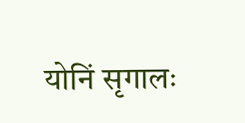योनिं सृगालः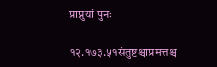प्राप्नुयां पुनः

१२.१७३.५१संतुष्टश्चाप्रमत्तश्च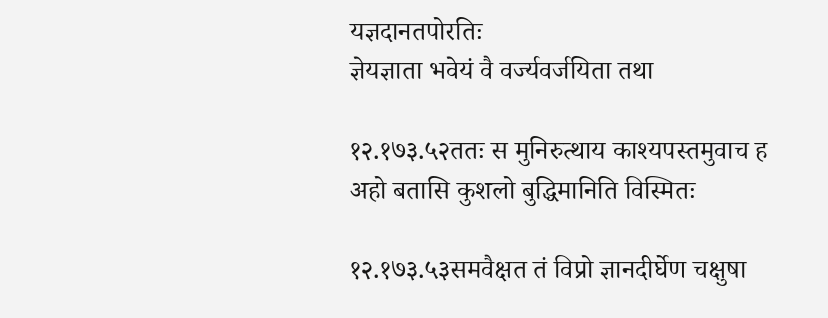यज्ञदानतपोरतिः
ज्ञेयज्ञाता भवेयं वै वर्ज्यवर्जयिता तथा

१२.१७३.५२ततः स मुनिरुत्थाय काश्यपस्तमुवाच ह
अहो बतासि कुशलो बुद्धिमानिति विस्मितः

१२.१७३.५३समवैक्षत तं विप्रो ज्ञानदीर्घेण चक्षुषा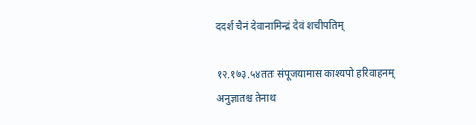ददर्श चैनं देवानामिन्द्रं देवं शचीपतिम्

१२.१७३.५४ततः संपूजयामास काश्यपो हरिवाहनम्
अनुज्ञातश्च तेनाथ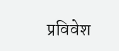प्रविवेश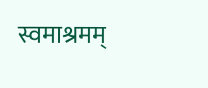स्वमाश्रमम्